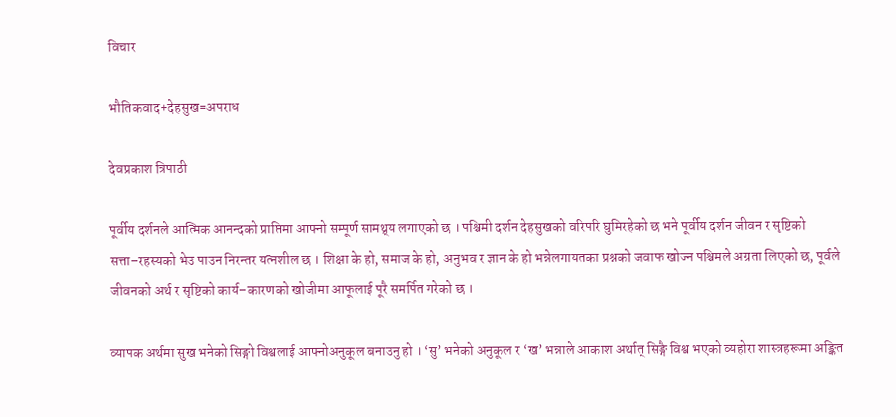विचार

भौतिकवाद+देहसुख=अपराध

देवप्रकाश त्रिपाठी

पूर्वीय दर्शनले आत्मिक आनन्दको प्राप्तिमा आफ्नो सम्पूर्ण सामथ्र्य लगाएको छ । पश्चिमी दर्शन देहसुखको वरिपरि घुमिरहेको छ भने पूर्वीय दर्शन जीवन र सृष्टिको सत्ता–रहस्यको भेउ पाउन निरन्तर यत्नशील छ । शिक्षा के हो, समाज के हो, अनुभव र ज्ञान के हो भन्नेलगायतका प्रश्नको जवाफ खोज्न पश्चिमले अग्रता लिएको छ, पूर्वले जीवनको अर्थ र सृष्टिको कार्य–कारणको खोजीमा आफूलाई पूरै समर्पित गरेको छ ।

व्यापक अर्थमा सुख भनेको सिङ्गो विश्वलाई आफ्नोअनुकूल बनाउनु हो । ‘सु’ भनेको अनुकूल र ‘ख’ भन्नाले आकाश अर्थात् सिङ्गै विश्व भएको व्यहोरा शास्त्रहरूमा अङ्कित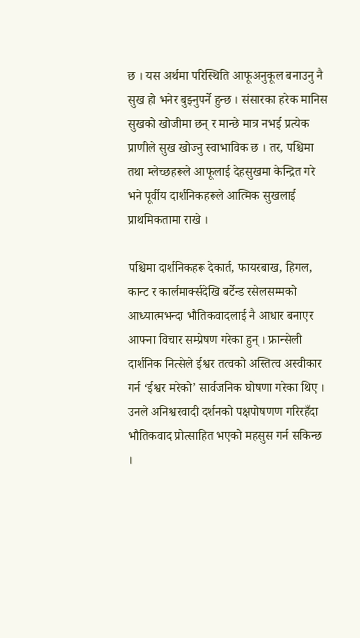छ । यस अर्थमा परिस्थिति आफूअनुकूल बनाउनु नै सुख हो भनेर बुझ्नुपर्ने हुन्छ । संसारका हरेक मानिस सुखको खोजीमा छन् र मान्छे मात्र नभई प्रत्येक प्राणीले सुख खोज्नु स्वाभाविक छ । तर, पश्चिमा तथा म्लेच्छहरूले आफूलाई देहसुखमा केन्द्रित गरे भने पूर्वीय दार्शनिकहरूले आत्मिक सुखलाई प्राथमिकतामा राखे ।

पश्चिमा दार्शनिकहरू देकार्त, फायरबाख, हिगल, कान्ट र कार्लमार्क्सदेखि बर्टेन्ड रसेलसम्मको आध्यात्मभन्दा भौतिकवादलाई नै आधार बनाएर आफ्ना विचार सम्प्रेषण गरेका हुन् । फ्रान्सेली दार्शनिक नित्सेले ईश्वर तत्वको अस्तित्व अस्वीकार गर्न ‘ईश्वर मरेको’ सार्वजनिक घोषणा गरेका थिए । उनले अनिश्वरवादी दर्शनको पक्षपोषणण गरिरहँदा भौतिकवाद प्रोत्साहित भएको महसुस गर्न सकिन्छ ।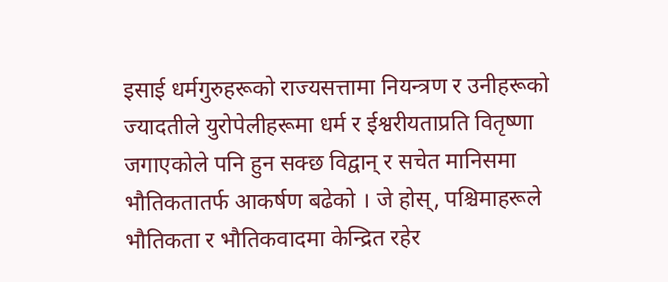इसाई धर्मगुरुहरूको राज्यसत्तामा नियन्त्रण र उनीहरूको ज्यादतीले युरोपेलीहरूमा धर्म र ईश्वरीयताप्रति वितृष्णा जगाएकोले पनि हुन सक्छ विद्वान् र सचेत मानिसमा भौतिकतातर्फ आकर्षण बढेको । जे होस्, पश्चिमाहरूले भौतिकता र भौतिकवादमा केन्द्रित रहेर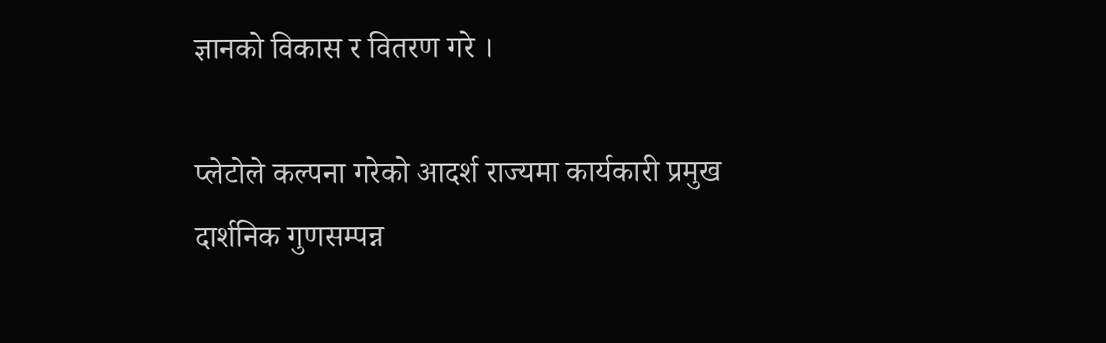ज्ञानको विकास र वितरण गरे ।

प्लेटोले कल्पना गरेको आदर्श राज्यमा कार्यकारी प्रमुख दार्शनिक गुणसम्पन्न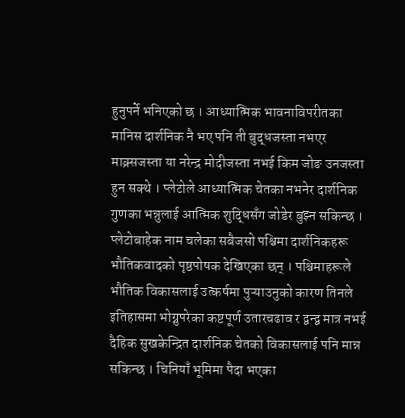हुनुपर्ने भनिएको छ । आध्यात्मिक भावनाविपरीतका मानिस दार्शनिक नै भए पनि ती बुद्धजस्ता नभएर माक्र्सजस्ता या नरेन्द्र मोदीजस्ता नभई किम जोङ उनजस्ता हुन सक्थे । प्लेटोले आध्यात्मिक चेतका नभनेर दार्शनिक गुणका भन्नुलाई आत्मिक शुद्धिसँग जोडेर बुझ्न सकिन्छ । प्लेटोबाहेक नाम चलेका सबैजसो पश्चिमा दार्शनिकहरू भौतिकवादको पृष्ठपोषक देखिएका छन् । पश्चिमाहरूले भौतिक विकासलाई उत्कर्षमा पुऱ्याउनुको कारण तिनले इतिहासमा भोग्नुपरेका कष्टपूर्ण उतारचढाव र द्वन्द्व मात्र नभई दैहिक सुखकेन्द्रित दार्शनिक चेतको विकासलाई पनि मान्न सकिन्छ । चिनियाँ भूमिमा पैदा भएका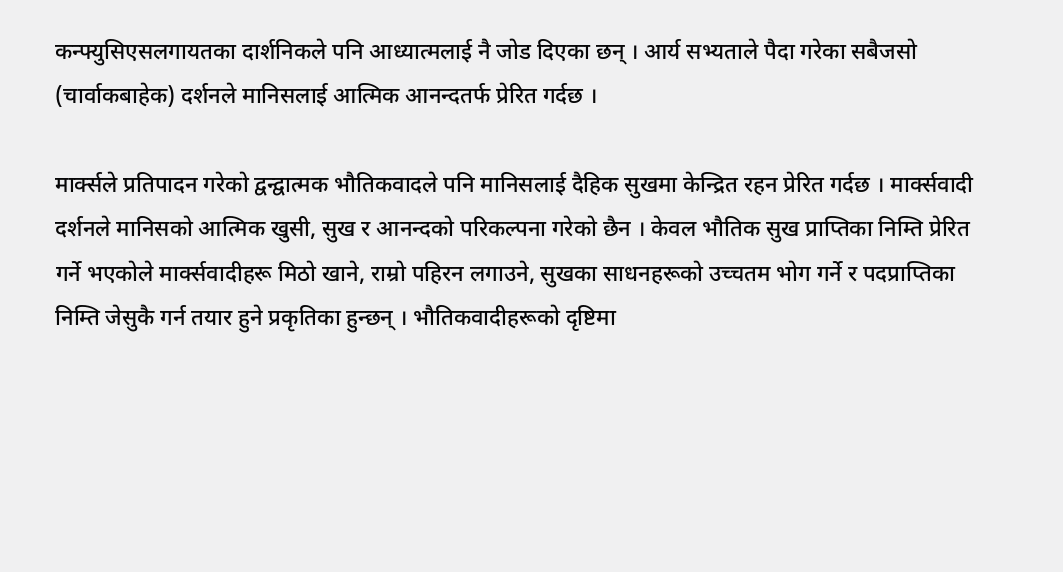कन्फ्युसिएसलगायतका दार्शनिकले पनि आध्यात्मलाई नै जोड दिएका छन् । आर्य सभ्यताले पैदा गरेका सबैजसो (चार्वाकबाहेक) दर्शनले मानिसलाई आत्मिक आनन्दतर्फ प्रेरित गर्दछ ।

मार्क्सले प्रतिपादन गरेको द्वन्द्वात्मक भौतिकवादले पनि मानिसलाई दैहिक सुखमा केन्द्रित रहन प्रेरित गर्दछ । मार्क्सवादी दर्शनले मानिसको आत्मिक खुसी, सुख र आनन्दको परिकल्पना गरेको छैन । केवल भौतिक सुख प्राप्तिका निम्ति प्रेरित गर्ने भएकोले मार्क्सवादीहरू मिठो खाने, राम्रो पहिरन लगाउने, सुखका साधनहरूको उच्चतम भोग गर्ने र पदप्राप्तिका निम्ति जेसुकै गर्न तयार हुने प्रकृतिका हुन्छन् । भौतिकवादीहरूको दृष्टिमा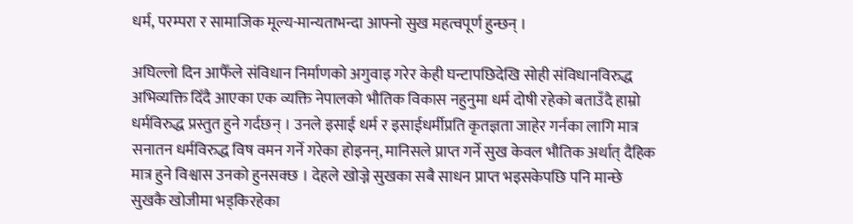धर्म, परम्परा र सामाजिक मूल्य-मान्यताभन्दा आफ्नो सुख महत्वपूर्ण हुन्छन् ।

अघिल्लो दिन आफैँले संविधान निर्माणको अगुवाइ गरेर केही घन्टापछिदेखि सोही संविधानविरुद्ध अभिव्यक्ति दिँदै आएका एक व्यक्ति नेपालको भौतिक विकास नहुनुमा धर्म दोषी रहेको बताउँदै हाम्रो धर्मविरुद्ध प्रस्तुत हुने गर्दछन् । उनले इसाई धर्म र इसाईधर्मीप्रति कृतज्ञता जाहेर गर्नका लागि मात्र सनातन धर्मविरुद्ध विष वमन गर्ने गरेका होइनन्, मानिसले प्राप्त गर्ने सुख केवल भौतिक अर्थात् दैहिक मात्र हुने विश्वास उनको हुनसक्छ । देहले खोज्ने सुखका सबै साधन प्राप्त भइसकेपछि पनि मान्छे सुखकै खोजीमा भड्किरहेका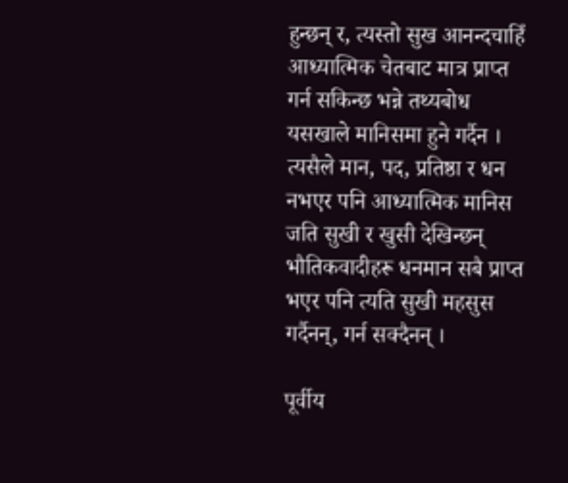हुन्छन् र, त्यस्तो सुख आनन्दचाहिँ आध्यात्मिक चेतबाट मात्र प्राप्त गर्न सकिन्छ भन्ने तथ्यबोध यसखाले मानिसमा हुने गर्दैन । त्यसैले मान, पद, प्रतिष्ठा र धन नभएर पनि आध्यात्मिक मानिस जति सुखी र खुसी देखिन्छन् भौतिकवादीहरू धनमान सबै प्राप्त भएर पनि त्यति सुखी महसुस गर्दैनन्, गर्न सक्दैनन् ।

पूर्वीय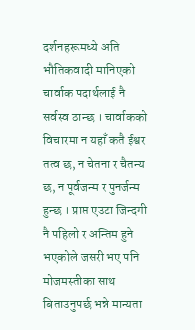दर्शनहरूमध्ये अति भौतिकवादी मानिएको चार्वाक पदार्थलाई नै सर्वस्व ठान्छ । चार्वाकको विचारमा न यहाँ कतै ईश्वर तत्व छ, न चेतना र चैतन्य छ, न पूर्वजन्म र पुनर्जन्म हुन्छ । प्राप्त एउटा जिन्दगी नै पहिलो र अन्तिम हुने भएकोले जसरी भए पनि मोजमस्तीका साथ बिताउनुपर्छ भन्ने मान्यता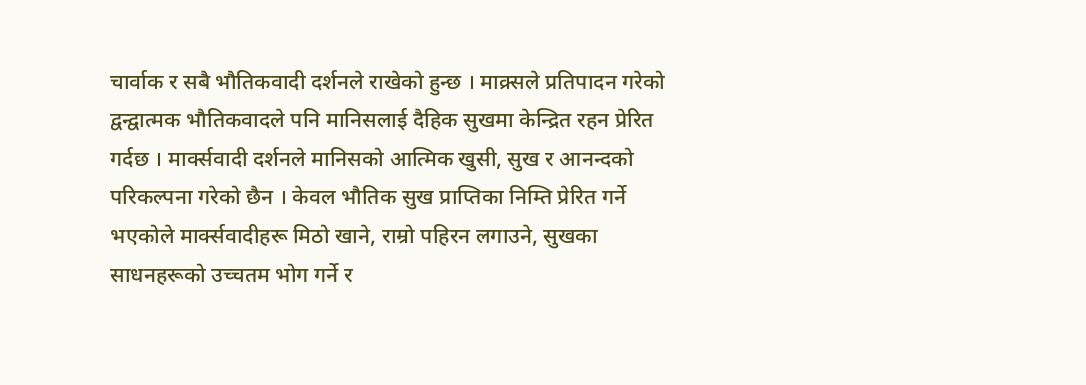चार्वाक र सबै भौतिकवादी दर्शनले राखेको हुन्छ । माक्र्सले प्रतिपादन गरेको द्वन्द्वात्मक भौतिकवादले पनि मानिसलाई दैहिक सुखमा केन्द्रित रहन प्रेरित गर्दछ । मार्क्सवादी दर्शनले मानिसको आत्मिक खुसी, सुख र आनन्दको परिकल्पना गरेको छैन । केवल भौतिक सुख प्राप्तिका निम्ति प्रेरित गर्ने भएकोले मार्क्सवादीहरू मिठो खाने, राम्रो पहिरन लगाउने, सुखका साधनहरूको उच्चतम भोग गर्ने र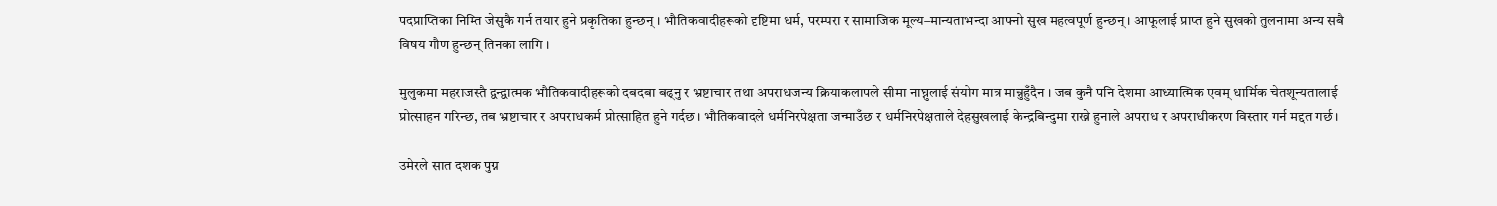पदप्राप्तिका निम्ति जेसुकै गर्न तयार हुने प्रकृतिका हुन्छन् । भौतिकवादीहरूको दृष्टिमा धर्म, परम्परा र सामाजिक मूल्य–मान्यताभन्दा आफ्नो सुख महत्वपूर्ण हुन्छन् । आफूलाई प्राप्त हुने सुखको तुलनामा अन्य सबै विषय गौण हुन्छन् तिनका लागि ।

मुलुकमा महराजस्तै द्वन्द्वात्मक भौतिकवादीहरूको दबदबा बढ्नु र भ्रष्टाचार तथा अपराधजन्य क्रियाकलापले सीमा नाघ्नुलाई संयोग मात्र मान्नुहुँदैन । जब कुनै पनि देशमा आध्यात्मिक एवम् धार्मिक चेतशून्यतालाई प्रोत्साहन गरिन्छ, तब भ्रष्टाचार र अपराधकर्म प्रोत्साहित हुने गर्दछ। भौतिकवादले धर्मनिरपेक्षता जन्माउँछ र धर्मनिरपेक्षताले देहसुखलाई केन्द्रबिन्दुमा राख्ने हुनाले अपराध र अपराधीकरण विस्तार गर्न मद्दत गर्छ।

उमेरले सात दशक पुग्न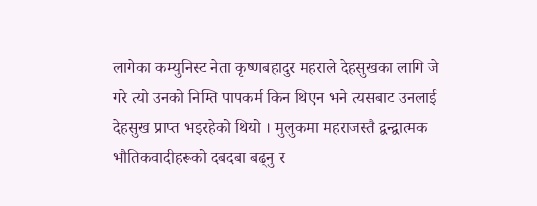लागेका कम्युनिस्ट नेता कृष्णबहादुर महराले देहसुखका लागि जे गरे त्यो उनको निम्ति पापकर्म किन थिएन भने त्यसबाट उनलाई देहसुख प्राप्त भइरहेको थियो । मुलुकमा महराजस्तै द्वन्द्वात्मक भौतिकवादीहरूको दबदबा बढ्नु र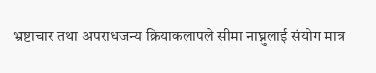भ्रष्टाचार तथा अपराधजन्य क्रियाकलापले सीमा नाघ्नुलाई संयोग मात्र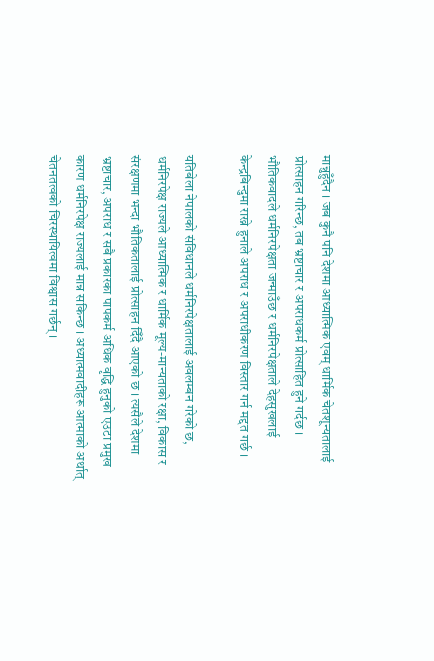मान्नुहुँदैन । जब कुनै पनि देशमा आध्यात्मिक एवम् धार्मिक चेतशून्यतालाई प्रोत्साहन गरिन्छ, तब भ्रष्टाचार र अपराधकर्म प्रोत्साहित हुने गर्दछ । भौतिकवादले धर्मनिरपेक्षता जन्माउँछ र धर्मनिरपेक्षताले देहसुखलाई केन्द्रबिन्दुमा राख्ने हुनाले अपराध र अपराधीकरण विस्तार गर्न मद्दत गर्छ ।

यतिबेला नेपालको संविधानले धर्मनिरपेक्षतालाई अवलम्बन गरेको छ, धर्मनिरपेक्ष राज्यले आध्यात्मिक र धार्मिक मूल्य-मान्यताको रक्षा, विकास र संरक्षणमा भन्दा भौतिकतालाई प्रोत्साहन दिँदै आएको छ । त्यसैले देशमा भ्रष्टाचार, अपराध र सबै प्रकारका पापकर्म अधिक वृद्धि हुनुको एउटा प्रमुख कारण धर्मनिरपेक्ष राज्यलाई मान्न सकिन्छ । अध्यात्मवादीहरू आत्माको अर्थात् चेतनतत्वको चिरस्थायित्वमा विश्वास गर्छन् ।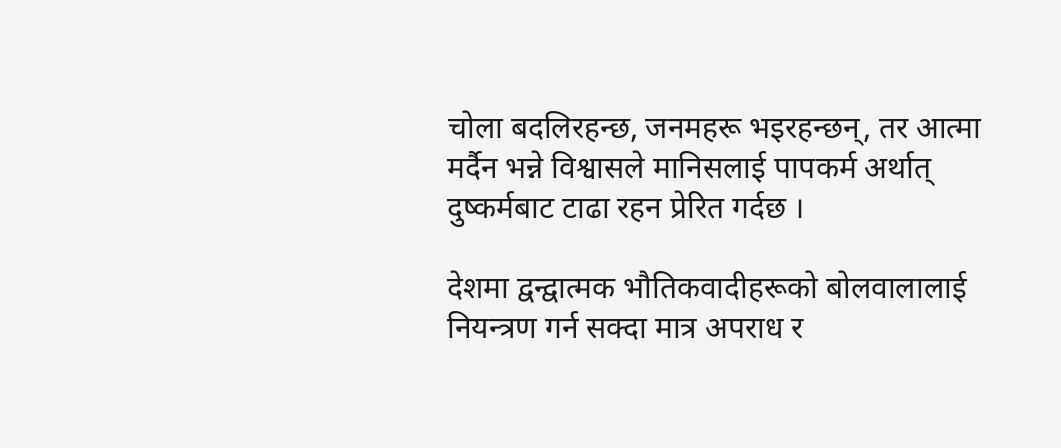चोला बदलिरहन्छ, जनमहरू भइरहन्छन्, तर आत्मा मर्दैन भन्ने विश्वासले मानिसलाई पापकर्म अर्थात् दुष्कर्मबाट टाढा रहन प्रेरित गर्दछ ।

देशमा द्वन्द्वात्मक भौतिकवादीहरूको बोलवालालाई नियन्त्रण गर्न सक्दा मात्र अपराध र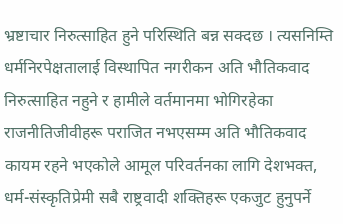भ्रष्टाचार निरुत्साहित हुने परिस्थिति बन्न सक्दछ । त्यसनिम्ति धर्मनिरपेक्षतालाई विस्थापित नगरीकन अति भौतिकवाद निरुत्साहित नहुने र हामीले वर्तमानमा भोगिरहेका राजनीतिजीवीहरू पराजित नभएसम्म अति भौतिकवाद कायम रहने भएकोले आमूल परिवर्तनका लागि देशभक्त, धर्म-संस्कृतिप्रेमी सबै राष्ट्रवादी शक्तिहरू एकजुट हुनुपर्ने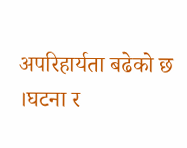अपरिहार्यता बढेको छ ।घटना र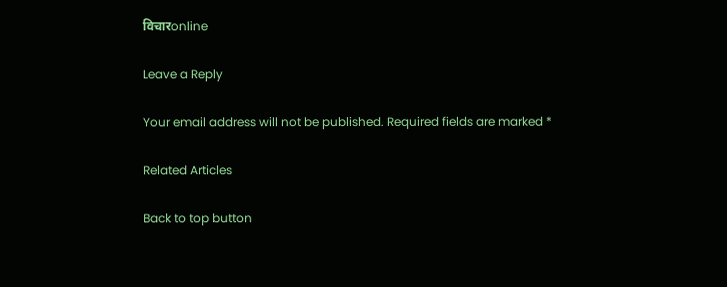विचारonline

Leave a Reply

Your email address will not be published. Required fields are marked *

Related Articles

Back to top button